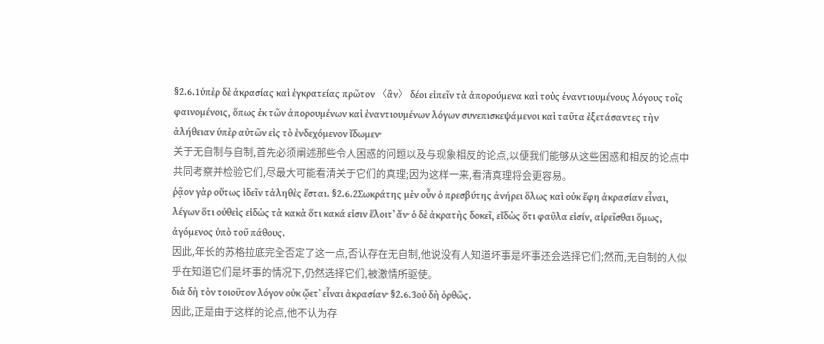§2.6.1ὑπὲρ δὲ ἀκρασίας καὶ ἐγκρατείας πρῶτον 〈ἂν〉 δέοι εἰπεῖν τὰ ἀπορούμενα καὶ τοὺς ἐναντιουμένους λόγους τοῖς φαινομένοις, ὅπως ἐκ τῶν ἀπορουμένων καὶ ἐναντιουμένων λόγων συνεπισκεψάμενοι καὶ ταῦτα ἐξετάσαντες τὴν ἀλήθειαν ὑπὲρ αὐτῶν εἰς τὸ ἐνδεχόμενον ἴδωμεν·
关于无自制与自制,首先必须阐述那些令人困惑的问题以及与现象相反的论点,以便我们能够从这些困惑和相反的论点中共同考察并检验它们,尽最大可能看清关于它们的真理;因为这样一来,看清真理将会更容易。
ῥᾷον γὰρ οὕτως ἰδεῖν τἀληθὲς ἔσται. §2.6.2Σωκράτης μὲν οὖν ὁ πρεσβύτης ἀνήρει ὅλως καὶ οὐκ ἔφη ἀκρασίαν εἶναι, λέγων ὅτι οὐθεὶς εἰδὼς τὰ κακὰ ὅτι κακά εἰσιν ἕλοιτʼ ἄν· ὁ δὲ ἀκρατὴς δοκεῖ, εἴδὼς ὅτι φαῦλα εἰσίν, αἱρεῖσθαι ὅμως, ἀγόμενος ὑπὸ τοῦ πάθους.
因此,年长的苏格拉底完全否定了这一点,否认存在无自制,他说没有人知道坏事是坏事还会选择它们;然而,无自制的人似乎在知道它们是坏事的情况下,仍然选择它们,被激情所驱使。
διὰ δὴ τὸν τοιοῦτον λόγον οὐκ ᾤετ᾿ εἶναι ἀκρασίαν· §2.6.3οὐ δὴ ὀρθῶς.
因此,正是由于这样的论点,他不认为存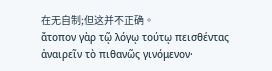在无自制;但这并不正确。
ἄτοπον γὰρ τῷ λόγῳ τούτῳ πεισθέντας ἀναιρεῖν τὸ πιθανῶς γινόμενον·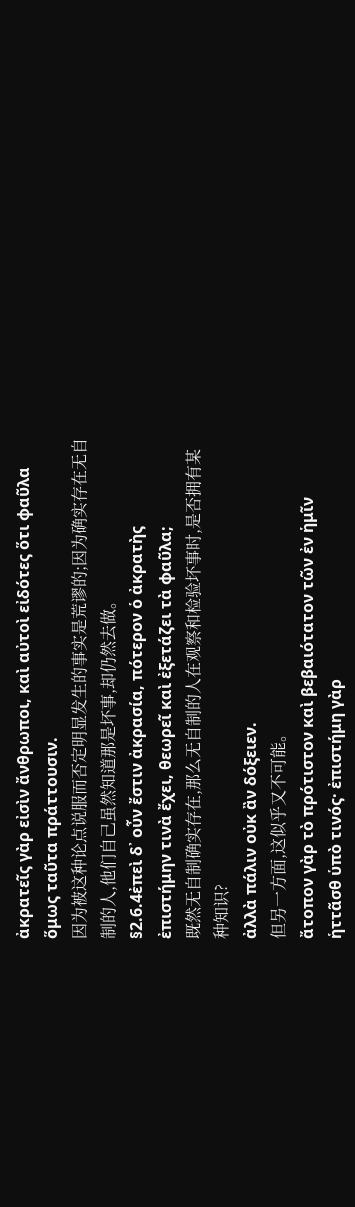ἀκρατεῖς γὰρ εἰσὶν ἄνθρωποι, καὶ αὐτοὶ εἰδότες ὅτι φαῦλα ὅμως ταῦτα πράττουσιν.
因为被这种论点说服而否定明显发生的事实是荒谬的;因为确实存在无自制的人,他们自己虽然知道那是坏事,却仍然去做。
§2.6.4ἐπεὶ δ᾿ οὖν ἔστιν ἀκρασία, πότερον ὁ ἀκρατὴς ἐπιστήμην τινὰ ἔχει, θεωρεῖ καὶ ἐξετάζει τὰ φαῦλα;
既然无自制确实存在,那么无自制的人在观察和检验坏事时,是否拥有某种知识?
ἀλλὰ πάλιν οὐκ ἂν δόξειεν.
但另一方面,这似乎又不可能。
ἄτοπον γὰρ τὸ πρότιστον καὶ βεβαιότατον τῶν ἐν ἡμῖν ἡττᾶσθ ὑπὸ τινός· ἐπιστήμη γὰρ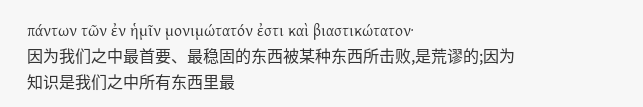πάντων τῶν ἐν ἡμῖν μονιμώτατόν ἐστι καὶ βιαστικώτατον·
因为我们之中最首要、最稳固的东西被某种东西所击败,是荒谬的;因为知识是我们之中所有东西里最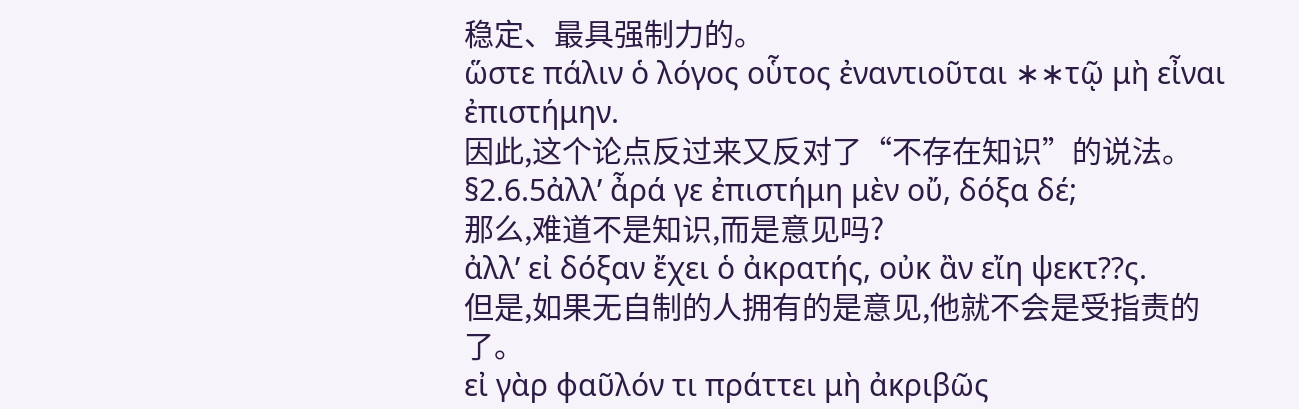稳定、最具强制力的。
ὥστε πάλιν ὁ λόγος οὗτος ἐναντιοῦται ∗∗τῷ μὴ εἶναι ἐπιστήμην.
因此,这个论点反过来又反对了“不存在知识”的说法。
§2.6.5ἀλλʼ ἆρά γε ἐπιστήμη μὲν οὔ, δόξα δέ;
那么,难道不是知识,而是意见吗?
ἀλλʼ εἰ δόξαν ἔχει ὁ ἀκρατής, οὐκ ἂν εἴη ψεκτ??ς.
但是,如果无自制的人拥有的是意见,他就不会是受指责的了。
εἰ γὰρ φαῦλόν τι πράττει μὴ ἀκριβῶς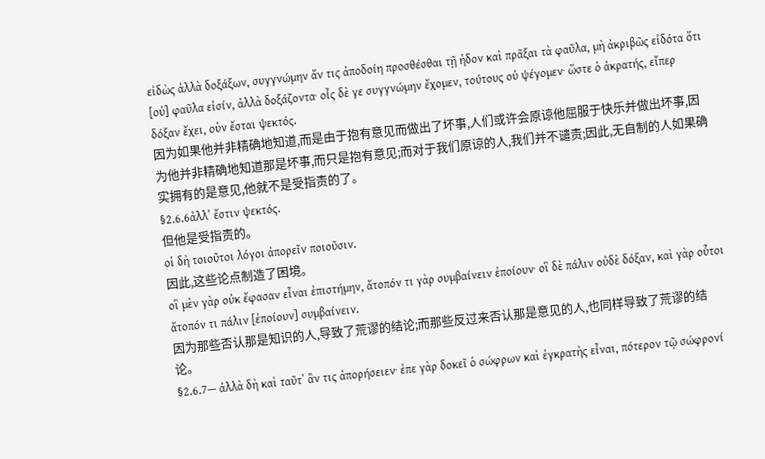εἰδὼς ἀλλὰ δοξάξων, συγγνώμην ἄν τις ἀποδοίη προσθέσθαι τῇ ἡδον καὶ πρᾶξαι τὰ φαῦλα, μὴ ἀκριβῶς εἰδότα ὅτι [οὐ] φαῦλα εἰσίν, ἀλλὰ δοξάζοντα· οἷς δὲ γε συγγνώμην ἔχομεν, τούτους οὐ ψέγομεν· ὥστε ὁ ἀκρατής, εἴπερ δόξαν ἔχει, οὑν ἔσται ψεκτός.
因为如果他并非精确地知道,而是由于抱有意见而做出了坏事,人们或许会原谅他屈服于快乐并做出坏事,因为他并非精确地知道那是坏事,而只是抱有意见;而对于我们原谅的人,我们并不谴责;因此,无自制的人如果确实拥有的是意见,他就不是受指责的了。
§2.6.6ἀλλʼ ἔστιν ψεκτός.
但他是受指责的。
οἱ δὴ τοιοῦτοι λόγοι ἀπορεῖν ποιοῦσιν.
因此,这些论点制造了困境。
οἳ μὲν γὰρ οὐκ ἔφασαν εἶναι ἐπιστήμην, ἄτοπόν τι γὰρ συμβαίνειν ἐποίουν· οἳ δὲ πάλιν οὐδὲ δόξαν, καὶ γὰρ οὗτοι ἄτοπόν τι πάλιν [ἐποίουν] συμβαίνειν.
因为那些否认那是知识的人,导致了荒谬的结论;而那些反过来否认那是意见的人,也同样导致了荒谬的结论。
§2.6.7— ἀλλὰ δὴ καὶ ταῦτʼ ἂν τις ἀπορήσειεν· ἐπε γὰρ δοκεῖ ὁ σώφρων καὶ ἐγκρατὴς εἶναι, πότερον τῷ σώφρονί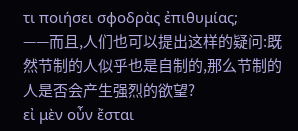τι ποιήσει σφοδρὰς ἐπιθυμίας;
——而且,人们也可以提出这样的疑问:既然节制的人似乎也是自制的,那么节制的人是否会产生强烈的欲望?
εἰ μὲν οὖν ἔσται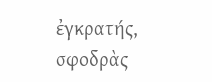ἐγκρατής, σφοδρὰς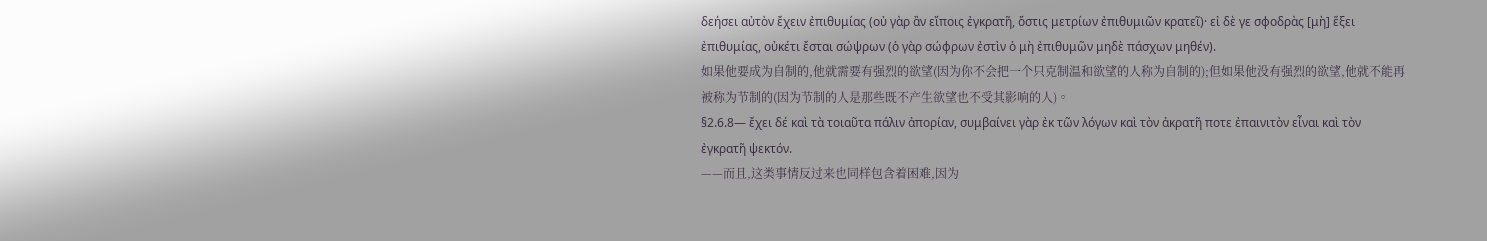δεήσει αὐτὸν ἔχειν ἐπιθυμίας (οὐ γὰρ ἂν εἴποις ἐγκρατῆ, ὅστις μετρίων ἐπιθυμιῶν κρατεῖ)· εἰ δὲ γε σφοδρὰς [μὴ] ἕξει ἐπιθυμίας, οὐκέτι ἔσται σώψρων (ὁ γὰρ σώφρων ἐστὶν ὁ μὴ ἐπιθυμῶν μηδὲ πάσχων μηθέν).
如果他要成为自制的,他就需要有强烈的欲望(因为你不会把一个只克制温和欲望的人称为自制的);但如果他没有强烈的欲望,他就不能再被称为节制的(因为节制的人是那些既不产生欲望也不受其影响的人)。
§2.6.8— ἔχει δέ καὶ τὰ τοιαῦτα πάλιν ἀπορίαν, συμβαίνει γὰρ ἐκ τῶν λόγων καὶ τὸν ἀκρατῆ ποτε ἐπαινιτὸν εἶναι καὶ τὸν ἐγκρατῆ ψεκτόν.
——而且,这类事情反过来也同样包含着困难,因为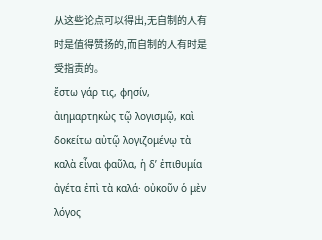从这些论点可以得出,无自制的人有时是值得赞扬的,而自制的人有时是受指责的。
ἔστω γάρ τις, φησίν, ἀιημαρτηκὼς τῷ λογισμῷ, καὶ δοκείτω αὐτῷ λογιζομένῳ τὰ καλὰ εἶναι φαῦλα, ἡ δʼ ἐπιθυμία ἀγέτα ἐπὶ τὰ καλά· οὐκοῦν ὁ μὲν λόγος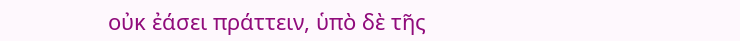οὐκ ἐάσει πράττειν, ὑπὸ δὲ τῆς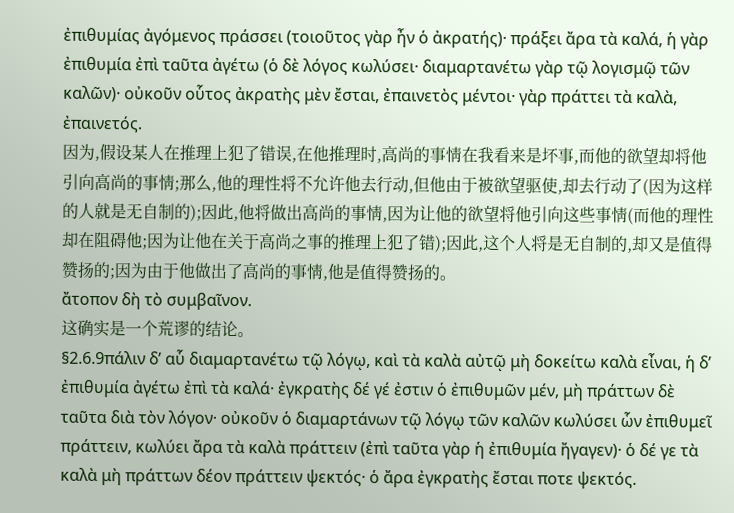ἐπιθυμίας ἀγόμενος πράσσει (τοιοῦτος γὰρ ἦν ὁ ἀκρατής)· πράξει ἄρα τὰ καλά, ἡ γὰρ ἐπιθυμία ἐπὶ ταῦτα ἀγέτω (ὁ δὲ λόγος κωλύσει· διαμαρτανέτω γὰρ τῷ λογισμῷ τῶν καλῶν)· οὐκοῦν οὗτος ἀκρατὴς μὲν ἔσται, ἐπαινετὸς μέντοι· γὰρ πράττει τὰ καλὰ, ἐπαινετός.
因为,假设某人在推理上犯了错误,在他推理时,高尚的事情在我看来是坏事,而他的欲望却将他引向高尚的事情;那么,他的理性将不允许他去行动,但他由于被欲望驱使,却去行动了(因为这样的人就是无自制的);因此,他将做出高尚的事情,因为让他的欲望将他引向这些事情(而他的理性却在阻碍他;因为让他在关于高尚之事的推理上犯了错);因此,这个人将是无自制的,却又是值得赞扬的;因为由于他做出了高尚的事情,他是值得赞扬的。
ἄτοπον δὴ τὸ συμβαῖνον.
这确实是一个荒谬的结论。
§2.6.9πάλιν δʼ αὗ διαμαρτανέτω τῷ λόγῳ, καὶ τὰ καλὰ αὐτῷ μὴ δοκείτω καλὰ εἶναι, ἡ δʼ ἐπιθυμία ἀγέτω ἐπὶ τὰ καλά· ἐγκρατὴς δέ γέ ἐστιν ὁ ἐπιθυμῶν μέν, μὴ πράττων δὲ ταῦτα διὰ τὸν λόγον· οὐκοῦν ὁ διαμαρτάνων τῷ λόγῳ τῶν καλῶν κωλύσει ὧν ἐπιθυμεῖ πράττειν, κωλύει ἄρα τὰ καλὰ πράττειν (ἐπὶ ταῦτα γὰρ ἡ ἐπιθυμία ἤγαγεν)· ὁ δέ γε τὰ καλὰ μὴ πράττων δέον πράττειν ψεκτός· ὁ ἄρα ἐγκρατὴς ἔσται ποτε ψεκτός.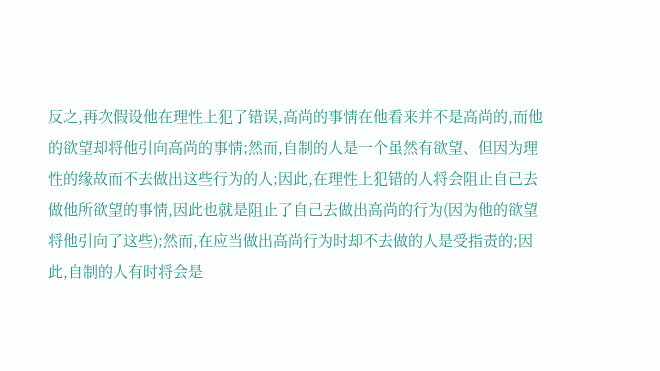反之,再次假设他在理性上犯了错误,高尚的事情在他看来并不是高尚的,而他的欲望却将他引向高尚的事情;然而,自制的人是一个虽然有欲望、但因为理性的缘故而不去做出这些行为的人;因此,在理性上犯错的人将会阻止自己去做他所欲望的事情,因此也就是阻止了自己去做出高尚的行为(因为他的欲望将他引向了这些);然而,在应当做出高尚行为时却不去做的人是受指责的;因此,自制的人有时将会是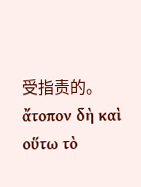受指责的。
ἄτοπον δὴ καὶ οὕτω τὸ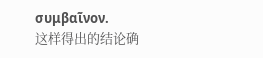συμβαῖνον.
这样得出的结论确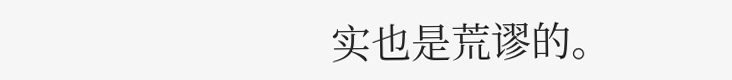实也是荒谬的。